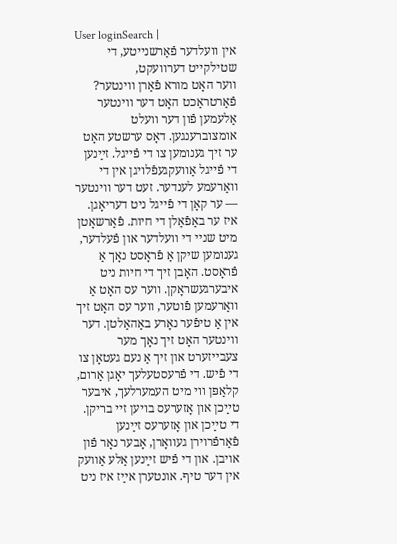User loginSearch |
אין וועלדער פֿאַרשנייטע, די שטילקייט דערוועקט,
ווער האָט מורא פֿאַרן ווינטער?
פֿאַרטראַכט האָט דער ווינטער אַלעמען פֿון דער וועלט אומצוברענגען. דאָס ערשטע האָט ער זיך גענומען צו די פֿייגל. זײַנען די פֿייגל אַוועקגעפֿלויגן אין די וואַרעמע לענדער. זעט דער ווינטער — ער קאָן די פֿייגל ניט דעריאָגן. איז ער באַפֿאַלן די חיות. פֿאַרשאָטן מיט שניי די וועלדער און פֿעלדער, גענומען שיקן אַ פֿראָסט נאָך אַ פֿראָסט. האָבן זיך די חיות ניט איבערגעשראָקן. ווער עס האָט אַ וואַרעמען פֿוטער, ווער עס האָט זיך אין אַ טיפֿער נאָרע באַהאַלטן. דער ווינטער האָט זיך נאָך מער צעבייזערט און זיך אַ נעם געטאָן צו די פֿיש. די פֿרעסטעלעך יאָגן אַרום, קלאַפּן ווי מיט העמערלעך, איבער טײַכן און אָזערעס בויען זיי בריקן. די טײַכן און אָזערעס זײַנען פֿאַרפֿרוירן געוואָרן, אָבער נאָר פֿון אויבן. און די פֿיש זײַנען אַלע אַוועק אין דער טיף. אונטערן אײַז איז ניט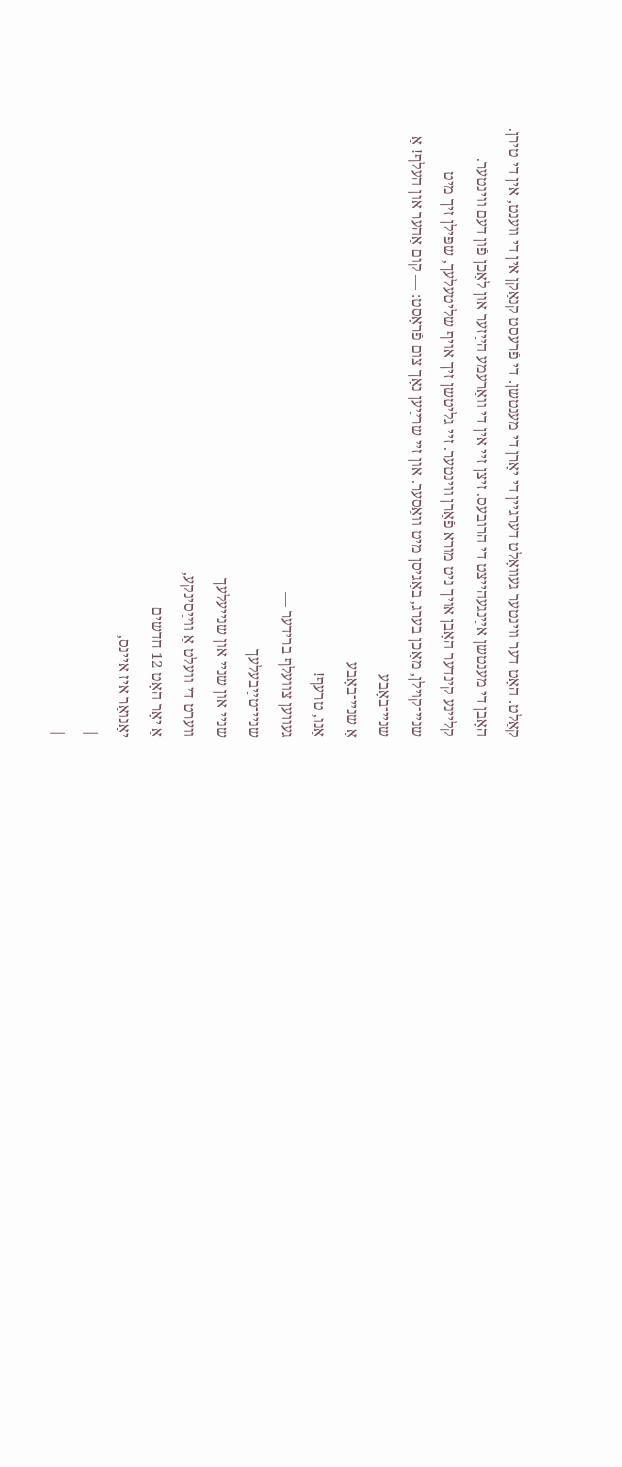קאַלט. האָט דער ווינטער געוואָלט דערגיין די יאָרן די מענטשן. די פֿרעסט קנאַקן אין די ווענט, אין די טירן. האָבן די מענטשן אײַנגעהייצט די הרובעס. זיצן זיי אין די וואַרעמע הײַזער און לאַכן פֿון דעם ווינטער. קליינע קינדער האָבן אויך ניט מורא פֿאַרן ווינטער. זיי גליטשן זיך אויף שליטעלעך, שפּילן זיך מיט שניי־קוילן, מאַכן בערג, באַגיסן מיט וואַסער. און זיי שרײַען נאָך צום פֿראָסט: — קום אַהער און העלף! אַ שניי־באָבע
אַ שניי־באָבע
אַנו, טרעף!
געווען צוועלף ברידער —
שניי־טײַבעלעך
שניי און שניי און שנייעלעך
ווערט די וועלט אַ ווײַסינקע,
אַ יאָר האָט 12 חדשים
יאַנואַר איז איינס,
|
|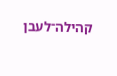קהילה־לעבן